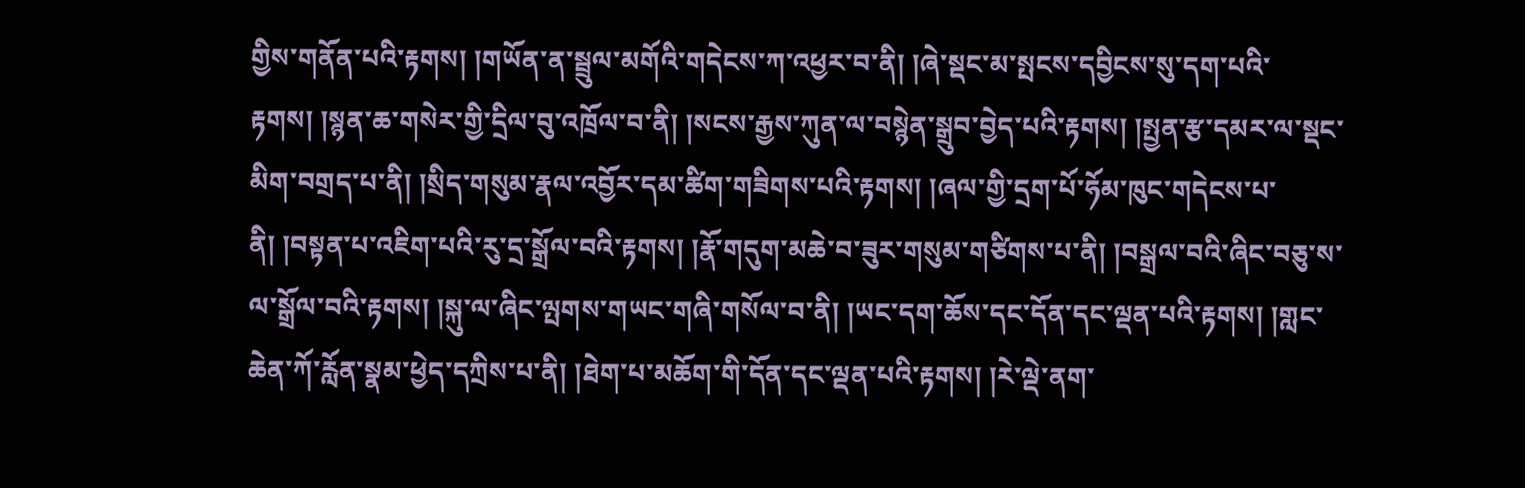གྱིས་གནོན་པའི་རྟགས། །གཡོན་ན་སྦྲུལ་མགོའི་གདེངས་ཀ་འཕྱར་བ་ནི། །ཞེ་སྡང་མ་སྤངས་དབྱིངས་སུ་དག་པའི་རྟགས། །སྙན་ཆ་གསེར་གྱི་དྲིལ་བུ་འཁྲོལ་བ་ནི། །སངས་རྒྱས་ཀུན་ལ་བསྙེན་སྒྲུབ་བྱེད་པའི་རྟགས། །སྤྱན་རྩ་དམར་ལ་སྡང་མིག་བགྲད་པ་ནི། །སྲིད་གསུམ་རྣལ་འབྱོར་དམ་ཚིག་གཟིགས་པའི་རྟགས། །ཞལ་གྱི་དྲག་པོ་ཧོམ་ཁུང་གདེངས་པ་ནི། །བསྟན་པ་འཇིག་པའི་རུ་དྲ་སྒྲོལ་བའི་རྟགས། །རྣོ་གདུག་མཆེ་བ་ཟུར་གསུམ་གཙིགས་པ་ནི། །བསྒྲལ་བའི་ཞིང་བཅུ་ས་ལ་སྒྲོལ་བའི་རྟགས། །སྐུ་ལ་ཞིང་ལྤགས་གཡང་གཞི་གསོལ་བ་ནི། །ཡང་དག་ཆོས་དང་དོན་དང་ལྡན་པའི་རྟགས། །གླང་ཆེན་ཀོ་རློན་སྣམ་ཕྱེད་དཀྲིས་པ་ནི། །ཐེག་པ་མཆོག་གི་དོན་དང་ལྡན་པའི་རྟགས། །རེ་ལྡེ་ནག་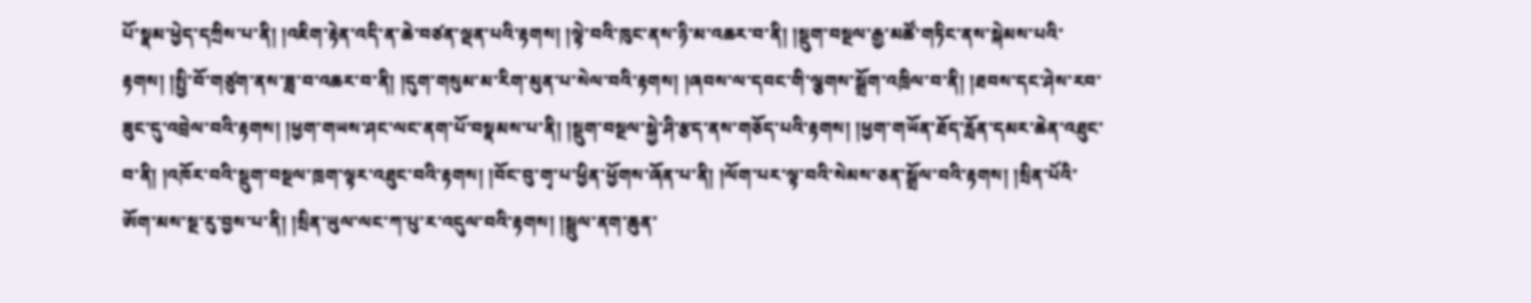པོ་སྣམ་ཕྱེད་དཀྲིས་པ་ནི། །འཇིག་རྟེན་འདི་ན་ཆེ་བཙན་ལྡན་པའི་རྟགས། །ལྟེ་བའི་ཁུང་ནས་ཉི་མ་འཆར་བ་ནི། །སྡུག་བསྔལ་རྒྱ་མཚོ་གཏིང་ནས་སྐེམས་པའི་རྟགས། །སྤྱི་བོ་གཙུག་ནས་ཟླ་བ་འཆར་བ་ནི། །དུག་གསུམ་མ་རིག་མུན་པ་སེལ་བའི་རྟགས། །ཞབས་ལ་དབང་གི་ལྕགས་སྒྲོག་འཁྲིལ་བ་ནི། །ཐབས་དང་ཤེས་རབ་ཟུང་དུ་འབྲེལ་བའི་རྟགས། །ཕྱག་གཡས་ཤང་ལང་ནག་པོ་བསྣམས་པ་ནི། །སྡུག་བསྔལ་སྐྱེ་ཤི་རྩད་ནས་གཅོད་པའི་རྟགས། །ཕྱག་གཡོན་ཐོད་རློན་དམར་ཆེན་འཐུང་བ་ནི། །འཁོར་བའི་སྡུག་བསྔལ་ཁྲག་ལྟར་འཐུང་བའི་རྟགས། །བོང་བུ་གྭ་པ་ཕྱིན་ཕྱོགས་ཞོན་པ་ནི། །ལོག་པར་ལྟ་བའི་སེམས་ཅན་སྒྲོལ་བའི་རྟགས། །སྲིན་པོའི་ཨོག་མས་སྔ་རུ་བྱས་པ་ནི། །སྲིན་ཡུལ་ལང་ཀ་པུ་ར་འདུལ་བའི་རྟགས། །སྦྲུལ་ནག་ཆུན་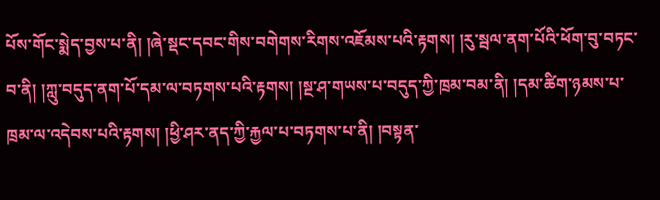པོས་གོང་སྨེད་བྱས་པ་ནི། །ཞེ་སྡང་དབང་གིས་བགེགས་རིགས་འཇོམས་པའི་རྟགས། །རུ་སྦལ་ནག་པོའི་ཕོག་བུ་བཏང་བ་ནི། །ཀླུ་བདུད་ནག་པོ་དམ་ལ་བཏགས་པའི་རྟགས། །སྔ་ཤ་གཡས་པ་བདུད་ཀྱི་ཁྲམ་བམ་ནི། །དམ་ཚིག་ཉམས་པ་ཁྲམ་ལ་འདེབས་པའི་རྟགས། །ཕྱི་ཤར་ནད་ཀྱི་རྐྱལ་པ་བཏགས་པ་ནི། །བསྟན་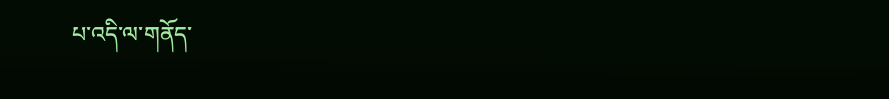པ་འདི་ལ་གནོད་